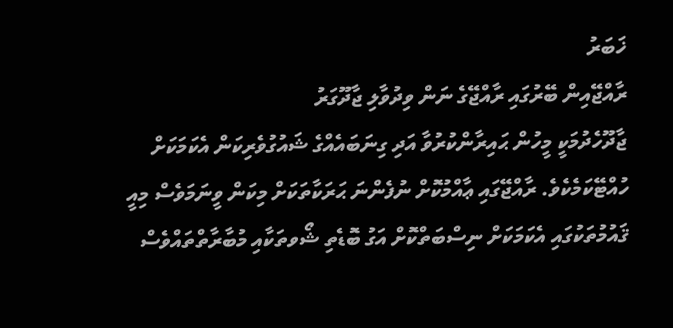ޚަބަރު
ރާއްޖޭއިން ބޭރުގައި ރާއްޖޭގެ ނަން ވިދުވާލި ޖާދޫގަރު
ޖާދޫހެދުމަކީ މީހުން ޙައިރާންކުރުވާ އަދި ގިނަބައެއްގެ ޝައުގުވެރިކަން އެކަމަކަށް ހުއްޓޭކަމެކެވެ. ރާއްޖޭގައި ޢާއްމުކޮށް ނުފެންނަ ޙަރަކާތަކަށް މިކަން ވީނަމަވެސް މިއީ ޤައުމުތަކުގައި އެކަމަކަށް ނިސްބަތްކޮށް އަގު ބޮޑެތި ޝޯވތަކާއި މުބާރާތްތައްވެސް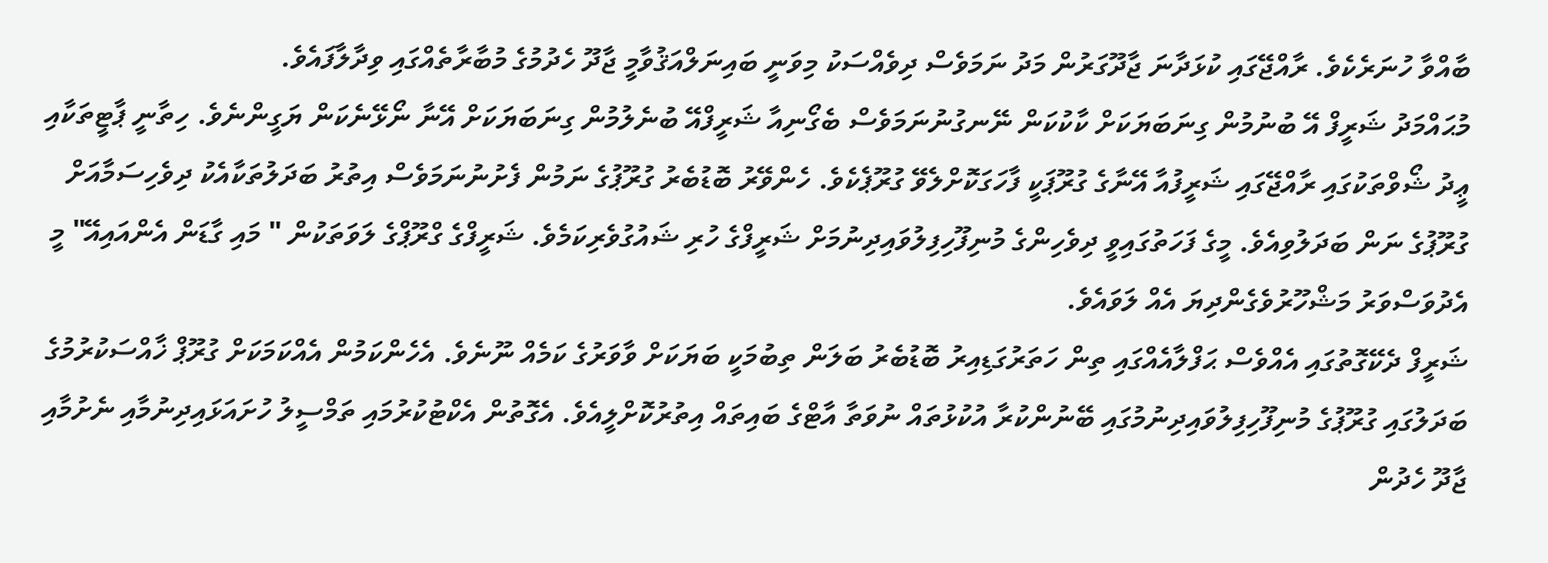ބާއްވާ ހުނަރެކެވެ. ރާއްޖޭގައި ކުޅަދާނަ ޖާދޫގަރުން މަދު ނަމަވެސް ދިވެއްސަކު މިވަނީ ބައިނަލްއަޤުވާމީ ޖާދޫ ހެދުމުގެ މުބާރާތެއްގައި ވިދާލާފައެވެ.
މުޙައްމަދު ޝަރީފް އޭ ބުނުމުން ގިނަބަޔަކަށް ކާކުކަން ނޭނގުނުނަމަވެސް ބެގޯނިއާ ޝަރީފްއޭ ބުނެލުމުން ގިނަބަޔަކަށް އޭނާ ނޯޅޭނެކަން ޔަގީންނެވެ. ހިތާނީ ޕާޓީތަކާއި ޢީދު ޝޯވްތަކުގައި ރާއްޖޭގައި ޝަރީފުއާ އޭނާގެ ގުރޫޕަކީ ފާހަގަކޮށްލެވޭ ގުރޫޕެކެވެ. ހެންވޭރު ބޮޑުބެރު ގުރޫޕުގެ ނަމުން ފެށުނުނަމަވެސް އިތުރު ބަދަލުތަކާއެކު ދިވެހިސަމާއަށް ގުރޫޕުގެ ނަން ބަދަލުވިއެވެ. މީގެ ފަހަތުގައިވީ ދިވެހިންގެ މުނިފޫހިފިލުވައިދިނުމަށް ޝަރީފްގެ ހުރި ޝައުގުވެރިކަމެވެ. ޝަރީފްގެ ގްރޫޕްގެ ލަވަތަކުން " މައި ގާޑަން އެންއައިއޭ" މީ އެދުވަސްވަރު މަޝްހޫރުވެގެންދިޔަ އެއް ލަވައެވެ.
ޝަރީފް ދެކޭގޮތުގައި އެއްވެސް ޙަފްލާއެއްގައި ތިން ހަތަރުގަޑިއިރު ބޮޑުބެރު ބަލަން ތިބުމަކީ ބަޔަކަށް ވާވަރުގެ ކަމެއް ނޫނެވެ. އެހެންކަމުން އެއްކަމަކަށް ގުރޫޕް ޚާއްސަކުރުމުގެ ބަދަލުގައި ގުރޫޕުގެ މުނިފޫހިފިލުވައިދިނުމުގައި ބޭނުންކުރާ އުކުޅުތައް ނުވަތާ އާޓްގެ ބައިތައް އިތުރުކޮށްލީއެވެ. އެގޮތުން އެކްޓުކުރުމައި ތަމްސީލު ހުށައަޅައިދިނުމާއި ނެށުމާއި ޖާދޫ ހެދުން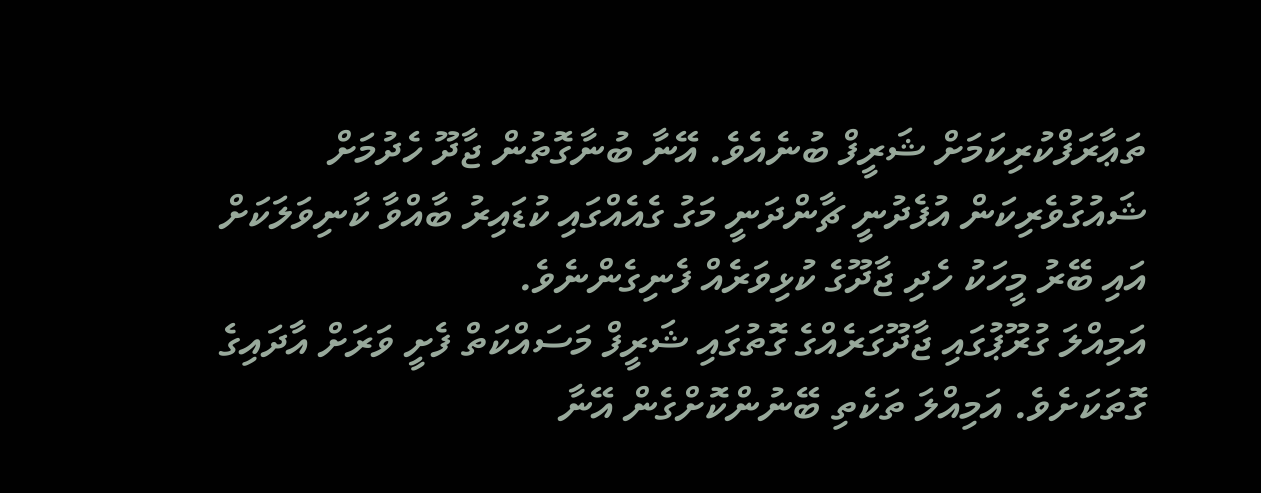ތަޢާރަފްކުރިކަމަށް ޝަރީފް ބުނެއެވެ. އޭނާ ބުނާގޮތުން ޖާދޫ ހެދުމަށް ޝައުގުވެރިކަން އުފެދުނީ ޗާންދަނީ މަގު ގެއެއްގައި ކުޑައިރު ބާއްވާ ކާނިވަލަކަށް އައި ބޭރު މީހަކު ހެދި ޖާދޫގެ ކުޅިވަރެއް ފެނިގެންނެވެ.
އަމިއްލަ ގުރޫޕުގައި ޖާދޫގަރެއްގެ ގޮތުގައި ޝަރީފް މަސައްކަތް ފެށީ ވަރަށް އާދައިގެ ގޮތަކަށެވެ. އަމިއްލަ ތަކެތި ބޭނުންކޮށްގެން އޭނާ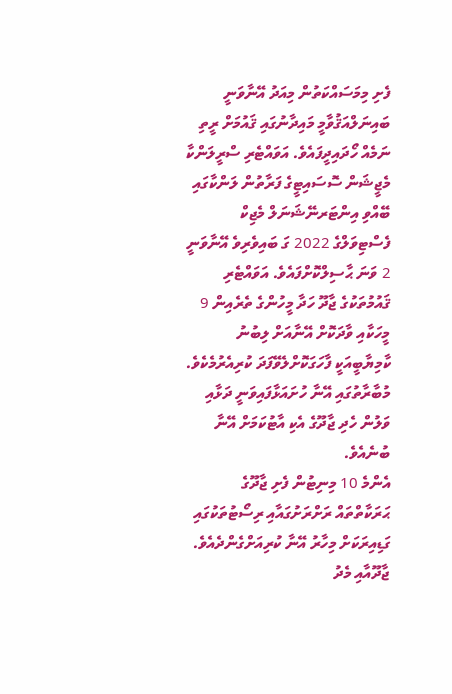ފެށި މިމަސައްކަތުން މިއަދު އޭނާވަނީ ބައިނަލްއަޤުވާމީ މައިދާނުގައި ޤައުމަށް ރީތި ނަމެއް ހޯދައިދީފައެވެ. އަވައްޓެރި ސްރީލަންކާ މެޖީޝަން ސޮސައިޓީގެ ފަރާތުން ލަންކާގައި ބޭއްވި އިންޓަރނޭޝަނަލް މެޖިކް ފެސްޓިވަލްގެ 2022 ގަ ބައިވެރިވެ އޭނާވަނީ 2 ވަނަ ޙާސިލްކޮށްފައެވެ. އަވައްޓެރި ޤައުމުތަކުގެ ޖާދޫ ހަދާ މީހުންގެ ތެރެއިން 9 މީހަކާއި ވާދަކޮށް އޭނާއަށް ލިބުނު ކާމިޔާބީއަކީ ފާހަގަކޮށްލެވޭފަދަ ކުރިއެރުމެކެވެ. މުބާރާތުގައި އޭނާ ހުށައަޅާފައިވަނީ ދަޅާއި ވަލުން ހެދި ޖާދޫގެ އެކި އާޓުކަމަށް އޭނާ ބުނެއެވެ.
އެންމެ 10 މިނިޓުން ފެށި ޖާދޫގެ ޙަރަކާތްތައް ރަށްރަށުގައާއި ރިސޯޓުތަކުގައި ގަޑިއިރަކަށް މިހާރު އޭނާ ކުރިއަށްގެންދެއެވެ. ޖާދޫއާއި މެދު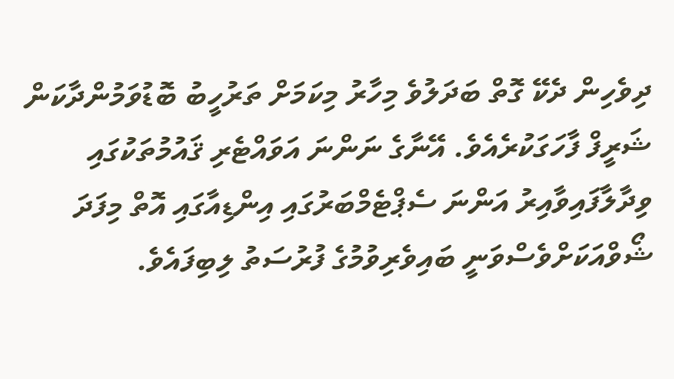ދިވެހިން ދެކޭ ގޮތް ބަދަލުވެ މިހާރު މިކަމަށް ތަރުހީބު ބޮޑުވަމުންދާކަން ޝަރީފް ފާހަގަކުރެއެވެ. އޭނާގެ ނަންނަ އަވައްޓެރި ޤައުމުތަކުގައި ވިދާލާފައިވާއިރު އަންނަ ސެޕްޓެމްބަރުގައި އިންޑިއާގައި އޮތް މިފަދަ ޝޯވްއަކަށްވެސްވަނީ ބައިވެރިވުމުގެ ފުރުސަތު ލިބިފައެވެ.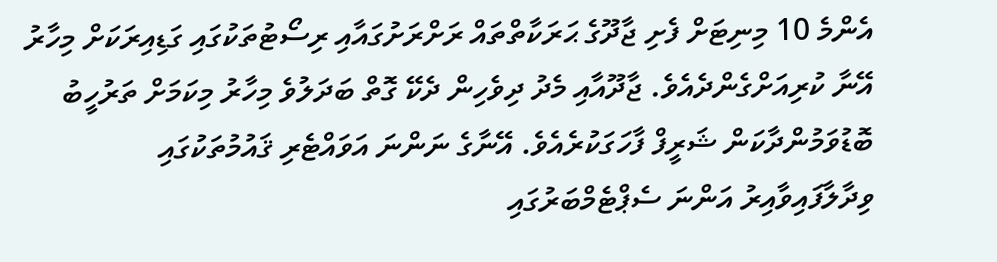އެންމެ 10 މިނިޓަށް ފެށި ޖާދޫގެ ޙަރަކާތްތައް ރަށްރަށުގައާއި ރިސޯޓުތަކުގައި ގަޑިއިރަކަށް މިހާރު އޭނާ ކުރިއަށްގެންދެއެވެ. ޖާދޫއާއި މެދު ދިވެހިން ދެކޭ ގޮތް ބަދަލުވެ މިހާރު މިކަމަށް ތަރުހީބު ބޮޑުވަމުންދާކަން ޝަރީފް ފާހަގަކުރެއެވެ. އޭނާގެ ނަންނަ އަވައްޓެރި ޤައުމުތަކުގައި ވިދާލާފައިވާއިރު އަންނަ ސެޕްޓެމްބަރުގައި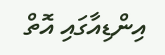އިންޑިއާގައި އޮތް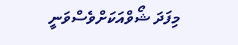މިފަދަ ޝޯވްއަކަށްވެސްވަނީ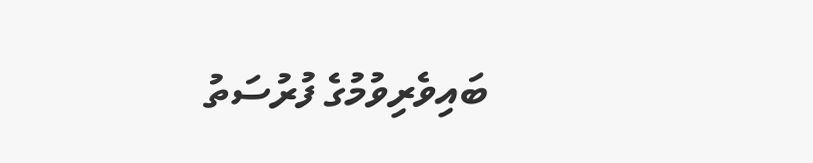ބައިވެރިވުމުގެ ފުރުސަތު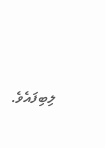ލިބިފައެވެ.